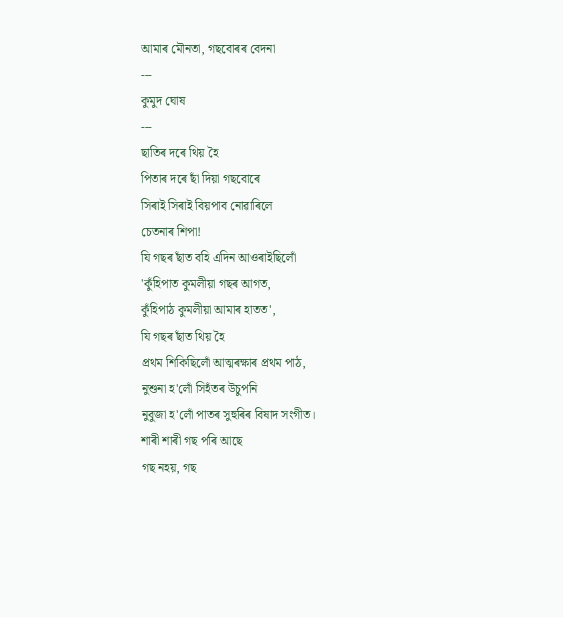আমাৰ মৌনতা, গছবোৰৰ বেদনা
---
কুমুদ ঘোষ
---
ছাতিৰ দৰে থিয় হৈ
পিতাৰ দৰে ছাঁ দিয়া গছবোৰে
সিৰাই সিৰাই বিয়পাব নোৱাৰিলে
চেতনাৰ শিপা!
যি গছৰ ছাঁত বহি এদিন আওৰাইছিলোঁ
'কুঁহিপাত কুমলীয়া গছৰ আগত,
কুঁহিপাঠ কুমলীয়া আমাৰ হাতত',
যি গছৰ ছাঁত থিয় হৈ
প্ৰথম শিকিছিলোঁ আত্মৰক্ষাৰ প্ৰথম পাঠ,
নুশুনা হ'লোঁ সিহঁতৰ উচুপনি
নুবুজা হ'লোঁ পাতৰ সুহুৰিৰ বিষাদ সংগীত।
শাৰী শাৰী গছ পৰি আছে
গছ নহয়, গছ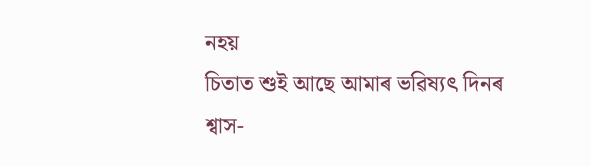নহয়
চিতাত শুই আছে আমাৰ ভৱিষ্যৎ দিনৰ
শ্বাস-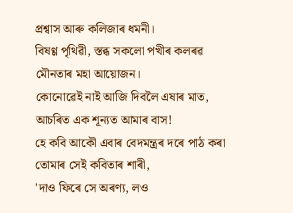প্ৰশ্বাস আৰু কলিজাৰ ধমনী।
বিষণ্ণ পৃথিৱী, স্তব্ধ সকলো পখীৰ কলৰৱ
মৌনতাৰ মহা আয়োজন।
কোনোৱেই নাই আজি দিবলৈ এষাৰ মাত,
আচৰিত এক শূন্যত আমাৰ বাস!
হে কবি আকৌ এবাৰ বেদমন্ত্ৰৰ দৰে পাঠ কৰা
তোমাৰ সেই কবিতাৰ শাৰী,
'দাও ফিৰে সে অৰণ্য, লও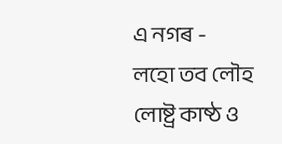এ নগৰ -
লহো তব লৌহ লোষ্ট্ৰ কাষ্ঠ ও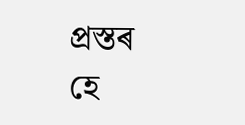প্ৰস্তৰ
হে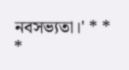নবসভ্যতা।' * * *